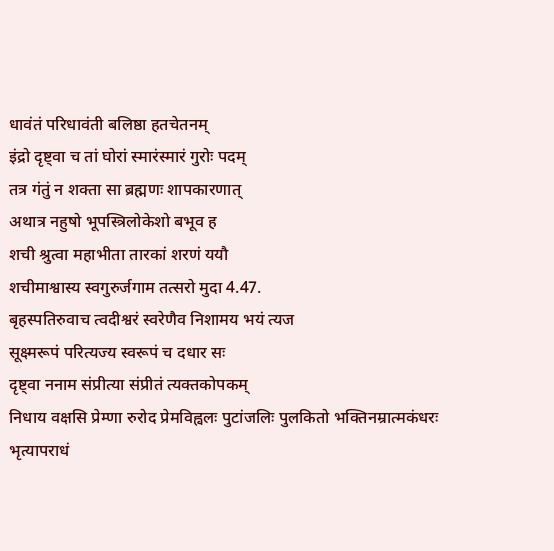धावंतं परिधावंती बलिष्ठा हतचेतनम्
इंद्रो दृष्ट्वा च तां घोरां स्मारंस्मारं गुरोः पदम्
तत्र गंतुं न शक्ता सा ब्रह्मणः शापकारणात्
अथात्र नहुषो भूपस्त्रिलोकेशो बभूव ह
शची श्रुत्वा महाभीता तारकां शरणं ययौ
शचीमाश्वास्य स्वगुरुर्जगाम तत्सरो मुदा 4.47.
बृहस्पतिरुवाच त्वदीश्वरं स्वरेणैव निशामय भयं त्यज
सूक्ष्मरूपं परित्यज्य स्वरूपं च दधार सः
दृष्ट्वा ननाम संप्रीत्या संप्रीतं त्यक्तकोपकम्
निधाय वक्षसि प्रेम्णा रुरोद प्रेमविह्वलः पुटांजलिः पुलकितो भक्तिनम्रात्मकंधरः
भृत्यापराधं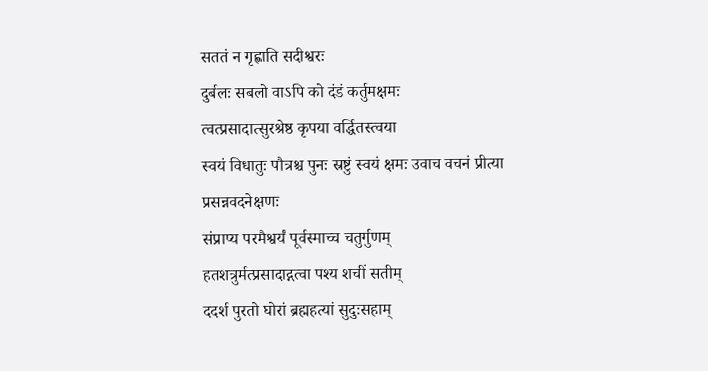सततं न गृह्णाति सदीश्वरः
दुर्बलः सबलो वाऽपि को दंडं कर्तुमक्षमः
त्वत्प्रसादात्सुरश्रेष्ठ कृपया वर्द्धितस्त्वया
स्वयं विधातुः पौत्रश्च पुनः स्रष्टुं स्वयं क्षमः उवाच वचनं प्रीत्या प्रसन्नवदनेक्षणः
संप्राप्य परमैश्वर्यं पूर्वस्माच्च चतुर्गुणम्
हतशत्रुर्मत्प्रसादाद्गत्वा पश्य शचीं सतीम्
ददर्श पुरतो घोरां ब्रह्महत्यां सुदुःसहाम्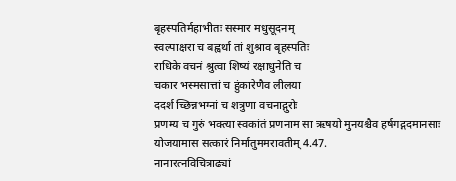बृहस्पतिर्महाभीतः सस्मार मधुसूदनम्
स्वल्पाक्षरा च बह्वर्था तां शुश्राव बृहस्पतिः
राधिके वचनं श्रुत्वा शिष्यं रक्षाधुनेति च
चकार भस्मसात्तां च हुंकारेणैव लीलया
ददर्श च्छिन्नभग्नां च शत्रुणा वचनाद्गुरोः
प्रणम्य च गुरुं भक्त्या स्वकांतं प्रणनाम सा ऋषयो मुनयश्चैव हर्षगद्गदमानसाः
योजयामास सत्कारं निर्मातुममरावतीम् 4.47.
नानारत्नविचित्राढ्यां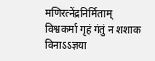मणिरत्नेंद्रनिर्मिताम्
विश्वकर्मा गृहं गंतुं न शशाक विनाऽऽज्ञया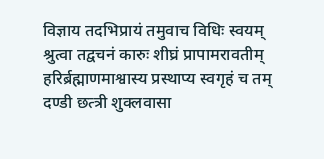विज्ञाय तदभिप्रायं तमुवाच विधिः स्वयम्
श्रुत्वा तद्वचनं कारुः शीघ्रं प्रापामरावतीम्
हरिर्ब्रह्माणमाश्वास्य प्रस्थाप्य स्वगृहं च तम्
दण्डी छत्त्री शुक्लवासा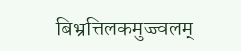बिभ्रत्तिलकमुज्ज्वलम्